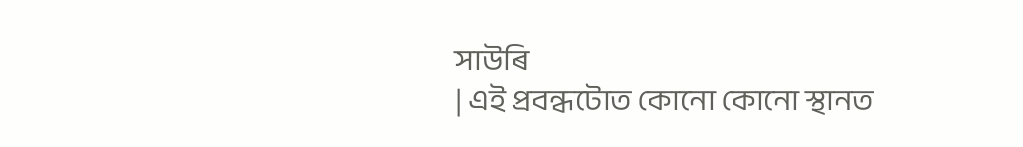সাউৰি
| এই প্ৰবন্ধটোত কোনো কোনো স্থানত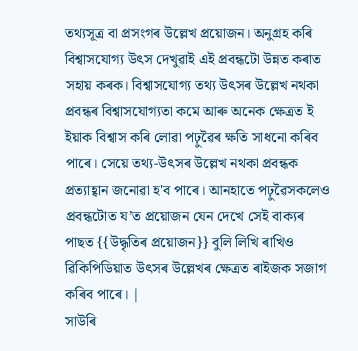তথ্যসূত্ৰ বা প্ৰসংগৰ উল্লেখ প্ৰয়োজন। অনুগ্ৰহ কৰি বিশ্বাসযোগ্য উৎস দেখুৱাই এই প্ৰবন্ধটো উন্নত কৰাত সহায় কৰক। বিশ্বাসযোগ্য তথ্য উৎসৰ উল্লেখ নথকা প্ৰবন্ধৰ বিশ্বাসযোগ্যতা কমে আৰু অনেক ক্ষেত্ৰত ই ইয়াক বিশ্বাস কৰি লোৱা পঢ়ুৱৈৰ ক্ষতি সাধনো কৰিব পাৰে। সেয়ে তথ্য-উৎসৰ উল্লেখ নথকা প্ৰবন্ধক প্ৰত্যাহ্বান জনোৱা হ'ব পাৰে। আনহাতে পঢ়ুৱৈসকলেও প্ৰবন্ধটোত য’ত প্ৰয়োজন যেন দেখে সেই বাক্যৰ পাছত {{উদ্ধৃতিৰ প্ৰয়োজন}} বুলি লিখি ৰাখিও ৱিকিপিডিয়াত উৎসৰ উল্লেখৰ ক্ষেত্ৰত ৰাইজক সজাগ কৰিব পাৰে। |
সাউৰি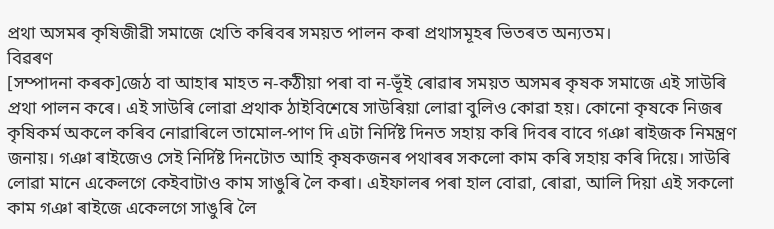প্ৰথা অসমৰ কৃষিজীৱী সমাজে খেতি কৰিবৰ সময়ত পালন কৰা প্ৰথাসমূহৰ ভিতৰত অন্যতম।
বিৱৰণ
[সম্পাদনা কৰক]জেঠ বা আহাৰ মাহত ন-কঠীয়া পৰা বা ন-ভূঁই ৰোৱাৰ সময়ত অসমৰ কৃষক সমাজে এই সাউৰি প্ৰথা পালন কৰে। এই সাউৰি লোৱা প্ৰথাক ঠাইবিশেষে সাউৰিয়া লোৱা বুলিও কোৱা হয়। কোনো কৃষকে নিজৰ কৃষিকৰ্ম অকলে কৰিব নোৱাৰিলে তামোল-পাণ দি এটা নিৰ্দিষ্ট দিনত সহায় কৰি দিবৰ বাবে গঞা ৰাইজক নিমন্ত্ৰণ জনায়। গঞা ৰাইজেও সেই নিৰ্দিষ্ট দিনটোত আহি কৃষকজনৰ পথাৰৰ সকলো কাম কৰি সহায় কৰি দিয়ে। সাউৰি লোৱা মানে একেলগে কেইবাটাও কাম সাঙুৰি লৈ কৰা। এইফালৰ পৰা হাল বোৱা, ৰোৱা, আলি দিয়া এই সকলো কাম গঞা ৰাইজে একেলগে সাঙুৰি লৈ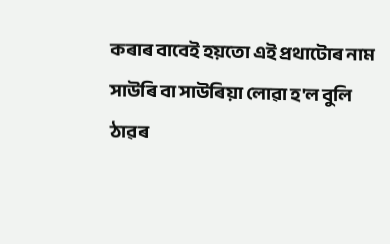কৰাৰ বাবেই হয়তো এই প্ৰথাটোৰ নাম সাউৰি বা সাউৰিয়া লোৱা হ'ল বুলি ঠাৱৰ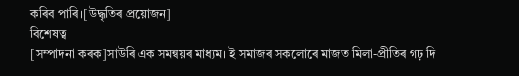কৰিব পাৰি।[উদ্ধৃতিৰ প্ৰয়োজন]
বিশেষত্ব
[সম্পাদনা কৰক]সাউৰি এক সমন্বয়ৰ মাধ্যম। ই সমাজৰ সকলোৰে মাজত মিলা-প্ৰীতিৰ গঢ় দি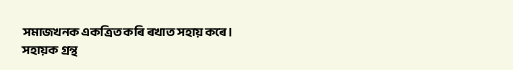সমাজখনক একত্ৰিত কৰি ৰখাত সহায় কৰে।
সহায়ক গ্ৰন্থ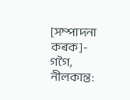[সম্পাদনা কৰক]- গগৈ, নীলকান্ত: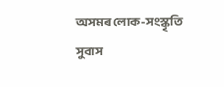অসমৰ লোক-সংস্কৃতি সুবাস